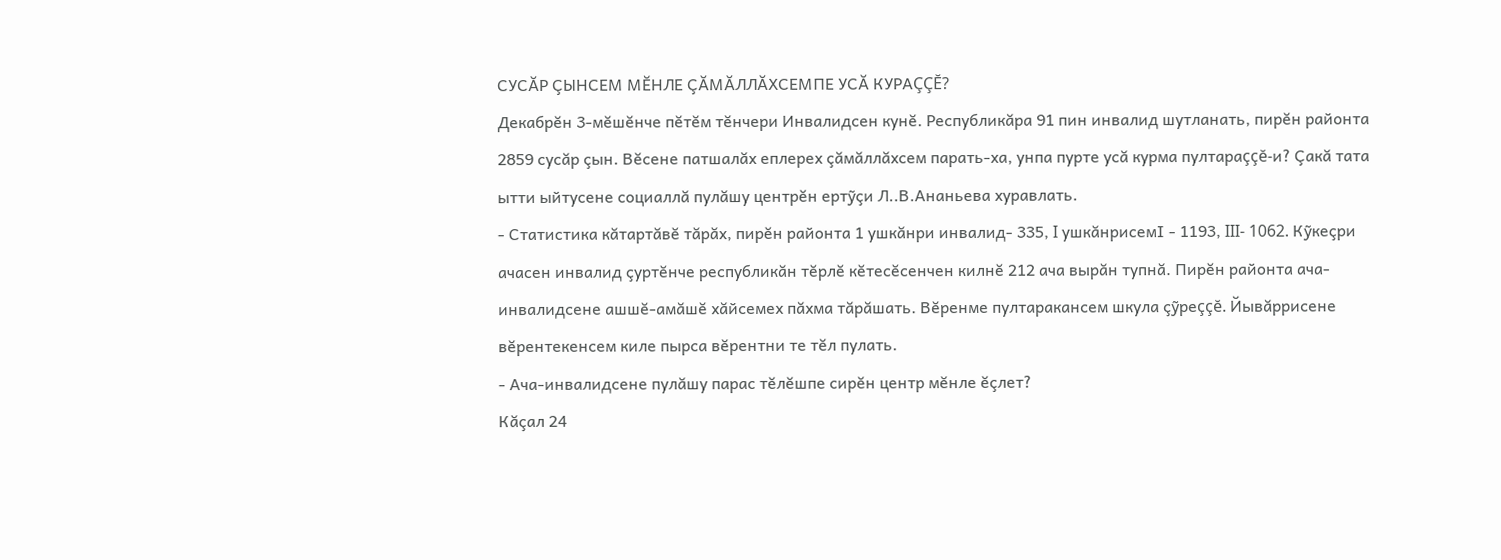СУСĂР ÇЫНСЕМ МĔНЛЕ ÇĂМĂЛЛĂХСЕМПЕ УСĂ КУРАÇÇĔ?
Декабрĕн 3-мĕшĕнче пĕтĕм тĕнчери Инвалидсен кунĕ. Республикăра 91 пин инвалид шутланать, пирĕн районта 2859 сусăр çын. Вĕсене патшалăх еплерех çăмăллăхсем парать-ха, унпа пурте усă курма пултараççĕ-и? Çакă тата ытти ыйтусене социаллă пулăшу центрĕн ертỹçи Л..В.Ананьева хуравлать.
- Статистика кăтартăвĕ тăрăх, пирĕн районта 1 ушкăнри инвалид- 335, I ушкăнрисемI - 1193, III- 1062. Кỹкеçри ачасен инвалид çуртĕнче республикăн тĕрлĕ кĕтесĕсенчен килнĕ 212 ача вырăн тупнă. Пирĕн районта ача-инвалидсене ашшĕ-амăшĕ хăйсемех пăхма тăрăшать. Вĕренме пултаракансем шкула çỹреççĕ. Йывăррисене вĕрентекенсем киле пырса вĕрентни те тĕл пулать.
- Ача-инвалидсене пулăшу парас тĕлĕшпе сирĕн центр мĕнле ĕçлет?
Кăçал 24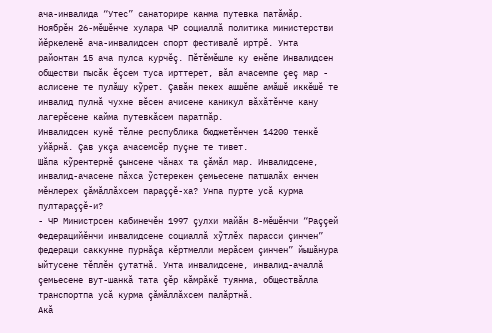ача-инвалида “Утес” санаторире канма путевка патăмăр. Ноябрĕн 26-мĕшĕнче хулара ЧР социаллă политика министерстви йĕркеленĕ ача-инвалидсен спорт фестивалĕ иртрĕ. Унта районтан 15 ача пулса курчĕç. Пĕтĕмĕшле ку енĕпе Инвалидсен обществи пысăк ĕçсем туса ирттерет, вăл ачасемпе çеç мар - аслисене те пулăшу кỹрет. Çавăн пекех ашшĕпе амăшĕ иккĕшĕ те инвалид пулнă чухне вĕсен ачисене каникул вăхăтĕнче кану лагерĕсене кайма путевкăсем паратпăр.
Инвалидсен кунĕ тĕлне республика бюджетĕнчен 14200 тенкĕ уйăрнă. Çав укçа ачасемсĕр пуçне те тивет.
Шăпа кỹрентернĕ çынсене чăнах та çăмăл мар. Инвалидсене, инвалид-ачасене пăхса ỹстерекен çемьесене патшалăх енчен мĕнлерех çăмăллăхсем параççĕ-ха? Унпа пурте усă курма пултараççĕ-и?
- ЧР Министрсен кабинечĕн 1997 çулхи майăн 8-мĕшĕнчи “Раççей Федерацийĕнчи инвалидсене социаллă хỹтлĕх парасси çинчен” федераци саккунне пурнăçа кĕртмелли мерăсем çинчен” йышăнура ыйтусене тĕплĕн çутатнă. Унта инвалидсене, инвалид-ачаллă çемьесене вут-шанкă тата çĕр кăмрăкĕ туянма, обществăлла транспортпа усă курма çăмăллăхсем палăртнă.
Акă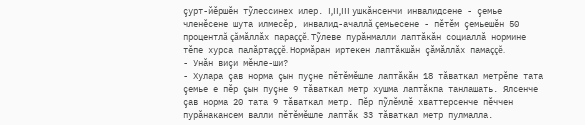çурт-йĕршĕн тỹлессинех илер. I,II,III ушкăнсенчи инвалидсене - çемье членĕсене шута илмесĕр, инвалид-ачаллă çемьесене - пĕтĕм çемьешĕн 50 процентлă çăмăллăх параççĕ. Тỹлеве пурăнмалли лаптăкăн социаллă нормине тĕпе хурса палăртаççĕ. Нормăран иртекен лаптăкшăн çăмăллăх памаççĕ.
- Унăн виçи мĕнле-ши?
- Хулара çав норма çын пуçне пĕтĕмĕшле лаптăкăн 18 тăваткал метрĕпе тата çемье е пĕр çын пуçне 9 тăваткал метр хушма лаптăкпа танлашать. Ялсенче çав норма 20 тата 9 тăваткал метр. Пĕр пỹлĕмлĕ хваттерсенче пĕччен пурăнакансем валли пĕтĕмĕшле лаптăк 33 тăваткал метр пулмалла.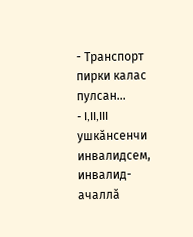- Транспорт пирки калас пулсан...
- I,II,III ушкăнсенчи инвалидсем, инвалид-ачаллă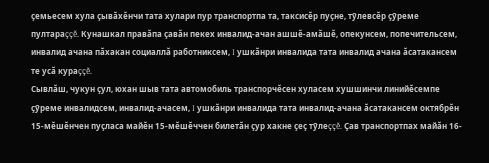çемьесем хула çывăхĕнчи тата хулари пур транспортпа та, таксисĕр пуçне, тỹлевсĕр çỹреме пултараççĕ. Кунашкал правăпа çавăн пекех инвалид-ачан ашшĕ-амăшĕ, опекунсем, попечительсем, инвалид ачана пăхакан социаллă работниксем, I ушкăнри инвалида тата инвалид ачана ăсатакансем те усă кураççĕ.
Сывлăш, чукун çул, юхан шыв тата автомобиль транспорчĕсен хуласем хушшинчи линийĕсемпе çỹреме инвалидсем, инвалид-ачасем, I ушкăнри инвалида тата инвалид-ачана ăсатакансем октябрĕн 15-мĕшĕнчен пуçласа майĕн 15-мĕшĕччен билетăн çур хакне çеç тỹлеççĕ. Çав транспортпах майăн 16-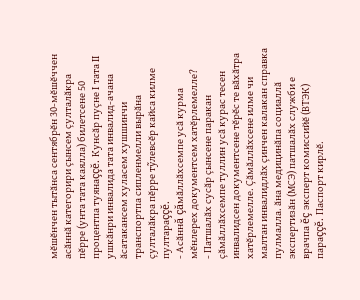мĕшĕнчен тытăнса сентябрĕн 30-мĕшĕччен асăннă категорири çынсем çулталăкра пĕрре (унта тата каялла) билетсене 50 процентпа туянаççĕ. Кунсăр пуçне I тата II ушкăнри инвалида тата инвалид-ачана ăсатакансем хуласем хушшинчи транспортпа сипленмелли вырăна çулталăкра пĕрре тỹлевсĕр кайса килме пултараççĕ.
- Асăннă çăмăллăхсемпе усă курма мĕнлерех документсем хатĕрлемелле?
- Патшалăх сусăр çынсене паракан çăмăллăхсемпе туллин усă курас тесен инвалидсен документсене тĕрĕс те вăхăтра хатĕрлемелле. Çăмăллăхсене илме чи малтан инвалидлăх çинчен калакан справка пулмалла. ăна медицинăпа социаллă экспертизăн (МСЭ) патшалăх служби е врачпа ĕç эксперт комиссийĕ (ВТЭК) параççĕ. Паспорт кирлĕ.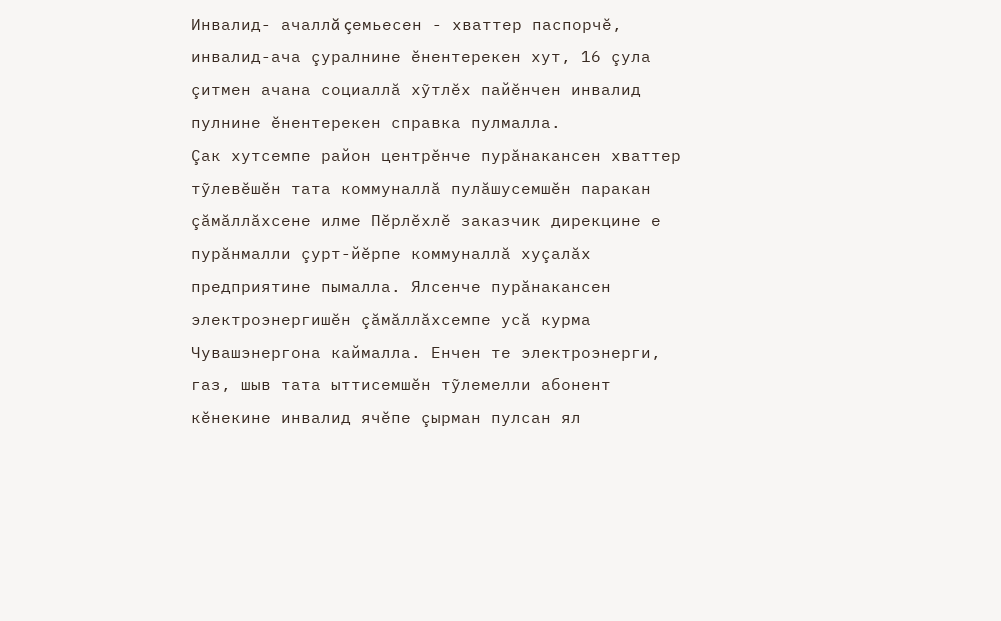Инвалид- ачаллă çемьесен - хваттер паспорчĕ, инвалид-ача çуралнине ĕнентерекен хут, 16 çула çитмен ачана социаллă хỹтлĕх пайĕнчен инвалид пулнине ĕнентерекен справка пулмалла.
Çак хутсемпе район центрĕнче пурăнакансен хваттер тỹлевĕшĕн тата коммуналлă пулăшусемшĕн паракан çăмăллăхсене илме Пĕрлĕхлĕ заказчик дирекцине е пурăнмалли çурт-йĕрпе коммуналлă хуçалăх предприятине пымалла. Ялсенче пурăнакансен электроэнергишĕн çăмăллăхсемпе усă курма Чувашэнергона каймалла. Енчен те электроэнерги, газ, шыв тата ыттисемшĕн тỹлемелли абонент кĕнекине инвалид ячĕпе çырман пулсан ял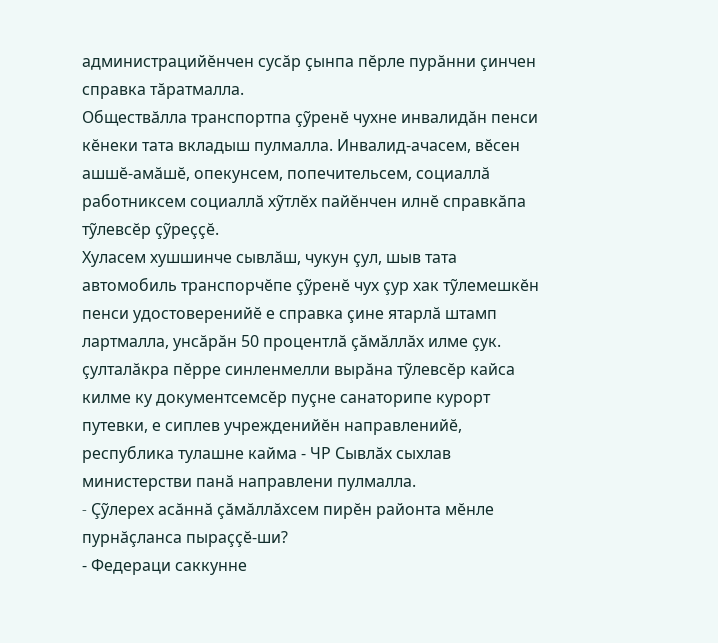администрацийĕнчен сусăр çынпа пĕрле пурăнни çинчен справка тăратмалла.
Обществăлла транспортпа çỹренĕ чухне инвалидăн пенси кĕнеки тата вкладыш пулмалла. Инвалид-ачасем, вĕсен ашшĕ-амăшĕ, опекунсем, попечительсем, социаллă работниксем социаллă хỹтлĕх пайĕнчен илнĕ справкăпа тỹлевсĕр çỹреççĕ.
Хуласем хушшинче сывлăш, чукун çул, шыв тата автомобиль транспорчĕпе çỹренĕ чух çур хак тỹлемешкĕн пенси удостоверенийĕ е справка çине ятарлă штамп лартмалла, унсăрăн 50 процентлă çăмăллăх илме çук. çулталăкра пĕрре синленмелли вырăна тỹлевсĕр кайса килме ку документсемсĕр пуçне санаторипе курорт путевки, е сиплев учрежденийĕн направленийĕ, республика тулашне кайма - ЧР Сывлăх сыхлав министерстви панă направлени пулмалла.
- Çỹлерех асăннă çăмăллăхсем пирĕн районта мĕнле пурнăçланса пыраççĕ-ши?
- Федераци саккунне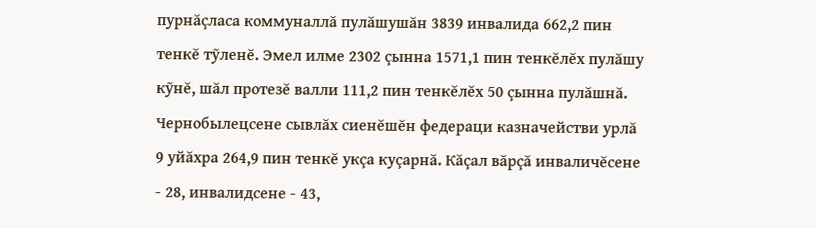пурнăçласа коммуналлă пулăшушăн 3839 инвалида 662,2 пин тенкĕ тỹленĕ. Эмел илме 2302 çынна 1571,1 пин тенкĕлĕх пулăшу кỹнĕ, шăл протезĕ валли 111,2 пин тенкĕлĕх 50 çынна пулăшнă. Чернобылецсене сывлăх сиенĕшĕн федераци казначействи урлă 9 уйăхра 264,9 пин тенкĕ укçа куçарнă. Кăçал вăрçă инваличĕсене - 28, инвалидсене - 43,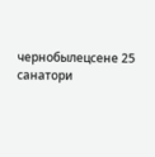чернобылецсене 25 санатори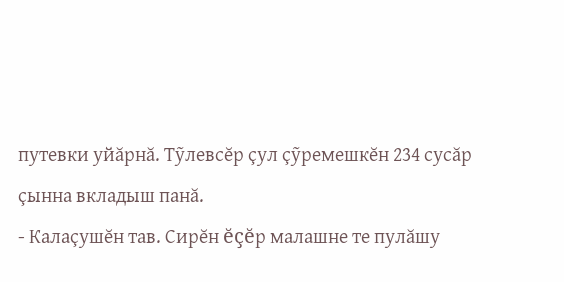путевки уйăрнă. Тỹлевсĕр çул çỹремешкĕн 234 сусăр çынна вкладыш панă.
- Калаçушĕн тав. Сирĕн ĕçĕр малашне те пулăшу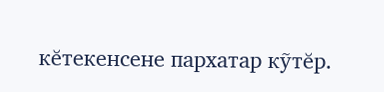кĕтекенсене пархатар кỹтĕр.